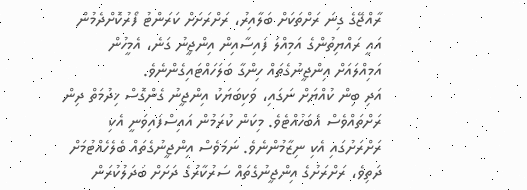ރާއްޖޭގެ ގިނަ ރަށްތަކަށް ބަލާއިރު، ރަށްރަށަށް ކަރަންޓު ފޯރުކޮށްދެމުން އައީ ރައްޔިތުންގެ އަމިއްލަ ފައިސާއިން އިންޖީނު ގަނެ، އެމީހުން އަމިއްލައަށް އިންޖީނުގެތައް ހިންގާ ބަލަހައްޓައިގެންނެވެ.
އަދި ބިން ކުއްޔަށް ނަގައި، ވަކިބަޔަކު އިންޖީނު ގެންގޮސް ޚިދުމަތް ދިން ރަށްތައްވެސް އެބަހުއްޓެވެ. މިކަން ކުރަމުން އައިސްފައިވަނީ އެކި ރަށްރަށުގައި އެކި ނިޒާމުންނެވެ. ނަމަވެސް އިންޖީނުގެތައް ބެލެހެއްޓުމަށް ދަތިވެ، ރަށްރަށުގެ އިންޖީނުގެތައް ސަރުކާރުގެ ދަށަށް ބަދަލުކުރަން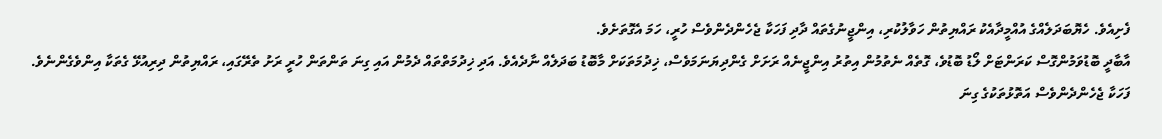ފެށިއެވެ. ހެޔޮބަދަލެއްގެ އުއްމީދާއެކު ރައްޔިތުން ހަވާލުކުރި، އިންޖީނުގެތައް ދާދި ފަހަކާ ޖެހެންދެންވެސް ހުރީ، ހަމަ އެގޮތަށެވެ.
އާބާދީ ބޮޑުވަމުންގޮސް ކަރަންޓަށް ލޯޑު ބޮޑުވެ، ގޮތެއް ނެތުމުން އިތުރު އިންޖީނެއް ރަށަށް ގެންދިޔަނަމަވެސް، ޚިދުމަތަކަށް މާބޮޑު ބަދަލެއް ނާދެއެވެ. އަދި ޚިދުމަތްތައް ދެމުން އައި ގިނަ ތަންތަން ހުރީ ރަށު ތެރޭގައި، ރައްޔިތުން ދިރިއުޅޭ ގެތަކާ އިންވެގެންނެވެ.
ފަހަކާ ޖެހެންދެންވެސް އަތޮޅުތަކުގެ ގިނަ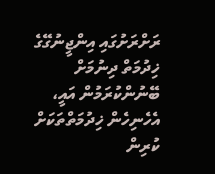ރަށްރަށުގައި އިންޖީނުގޭގެ ޚިދުމަތް ދިނުމަށް ބޭނުންކުރަމުން އައީ، އެހެނިހެން ޚިދުމަތްތަކަށް ކުރިން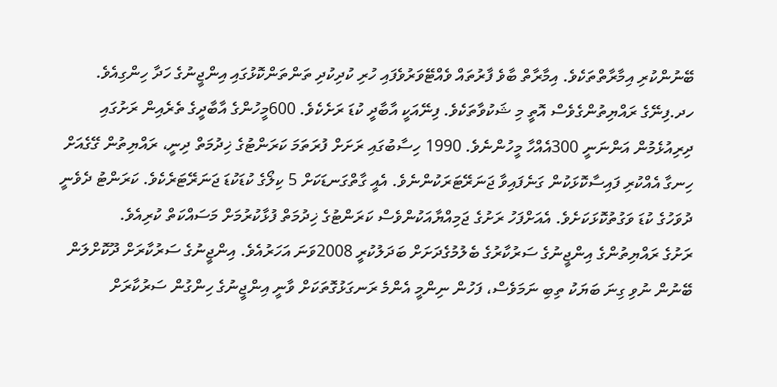ބޭނުންކުރި އިމާރާތްތަކެވެ. އިމާރާތް ބާވެ ފާރުތައް ވެއްޓޭވަރުވެފައި ހުރި ކުދިކުދި ތަންތަންކޮޅުގައި އިންޖީނުގެ ހަދާ ހިންގިއެވެ.
ހދ.ފިނޭގެ ރައްޔިތުންގެވެސް އޮތީ މި ޝަކުވާތަކެވެ. ފިނޭއަކީ އާބާދީ ކުޑަ ރަށެކެވެ. 600މީހުންގެ އާބާދީގެ ތެރެއިން ރަށުގައި ދިރިއުޅެމުން އަންނަނީ 300އެއްހާ މީހުންނެވެ. 1990 ހިސާބުގައި ރަށަށް ފުރަތަމަ ކަރަންޓުގެ ޚިދުމަތް ދިނީ، ރައްޔިތުން ގޭގެއަށް ހިނގާ އެއްކުރި ފައިސާކޮޅަކުން ގަނެފައިވާ ޖަނަރޭޓަރަކުންނެވެ. އެއީ ގާތްގަނޑަކަށް 5 ކިލޯގެ ކުޑަކުޑަ ޖަނަރޭޓަރެކެވެ. ކަރަންޓު ދެވެނީ ދުވަހުގެ ކުޑަ ވަގުތުކޮޅަކަށެވެ. އެއަށްފަހު ރަށުގެ ޖަމިއްޔާއަކުންވެސް ކަރަންޓުގެ ޚިދުމަތް ފުޅާކުރުމަށް މަސައްކަތް ކުރިއެވެ.
ރަށުގެ ރައްޔިތުންގެ އިންޖީނުގެ ސަރުކާރުގެ ބެލުމުގެދަށަށް ބަދަލުކުރީ 2008ވަނަ އަހަރުއެވެ. އިންޖީނުގެ ސަރުކާރަށް ދޫކޮށްލަން ބޭނުން ނުވި ގިނަ ބަޔަކު ތިބި ނަމަވެސް، ފަހުން ނިންމީ އެންމެ ރަނގަޅުގޮތަކަށް ވާނީ އިންޖީނުގެ ހިންގުން ސަރުކާރަށް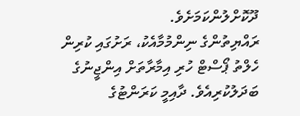ދޫކޮށްލުންކަމަށެވެ.
ރައްޔިތުންގެ ނިންމުމާއެކު، ރަށުގައި ކުރިން ހެލްތު ޕޯސްޓް ހުރި އިމާރާތަށް އިންޖީނުގެ ބަދަލުކުރިއެވެ. ދާއިމީ ކަރަންޓުގެ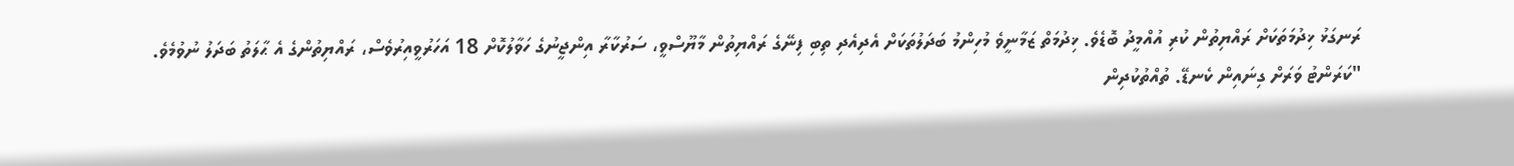ރަނގަޅު ޚިދުމަތަކަށް ރައްޔިތުން ކުރި އުއްމީދު ބޮޑެވެ. ޚިދުމަތް ޒަމާނީވެ މުހިންމު ބަދަލުތަކަށް އެދިއެދި ތިބި ފިނޭގެ ރައްޔިތުން މާޔޫސްވީ، ސަރުކާރާ އިންޖީނުގެ ހަވާލުކޮށް 18 އަހަރުވީއިރުވެސް، ރައްޔިތުންގެ އެ ޙާލަތު ބަދަލު ނުވުމެވެ.
"ކަރަންޓު ވަރަށް ގިނައިން ކެނޑޭ. ތުއްތުކުދިން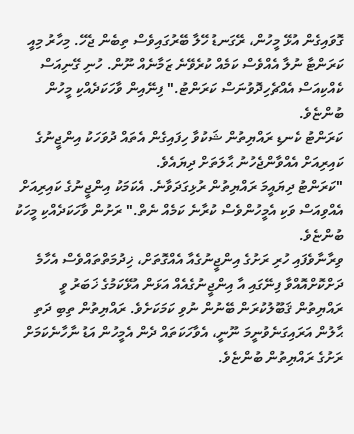ގޮވައިގެން އުޅޭ މީހުން، ރޭގަނޑު ހޭލާ ބޭރުގައިވެސް ތިބެން ޖެހޭ. މިހާރު މިއީ ކަރަންޓާ ނުލާ އެއްވެސް ކަމެއް ކުރެވޭނެ ޒަމާނެއް ނޫން. ހުނި ގޭނިއަސް ކެއްކިއަސް އެއްޗެހިދޮވުނަސް ކަރަންޓު." ފިނޭއިން ވާހަކަދެއްކި މީހުން ބުންޏެވެ.
ކަރަންޓު ކެނޑި ރައްޔިތުން ޝަކުވާ ހިފައިގެން އެތައް ދުވަހަކު އިންޖީނުގެ ކައިރިއަށް އެއްވާންޖެހުނު ޙާލަތަށް ދިޔައެވެ.
"ކަރަންޓު ދިޔައީމަ ރައްޔިތުން ރުޅިގަދަވާނެ. އެކަމަކު އިންޖީނުގެ ކައިރިއަށް އެއްވިއަސް ވަކި އެމީހުންވެސް ކުރާނެ ކަމެއް ނެތް." ރަށުން ވާހަކަދެއްކި މީހަކު ބުންޏެވެ.
ވިރާނާވެފައި ހުރި ރަށުގެ އިންޖީނުގެއާ އެއްގޮތަށް، ޚިދުމަތްތައްވެސް އެހާމެ ދަށްކޮށްއޮއްވާ ފިނޭގައި އާ އިންޖީނުގެއެއް އަޅަން އުޅޭކަމުގެ ޚަބަރު ވީ ރައްޔިތުން ޤަބޫލުކުރަން ބޭނުން ނުވި ކަމަކަށެވެ. ރައްޔިތުން ތިބި ދަތި ޙާލުން އަރައިގަނެވުނީމަ ނޫނީ، އެވާހަކަތައް ދެން އެމީހުން އަޑު ނާހާނެކަމަށް ރަށުގެ ރައްޔިތުން ބުންޏެވެ.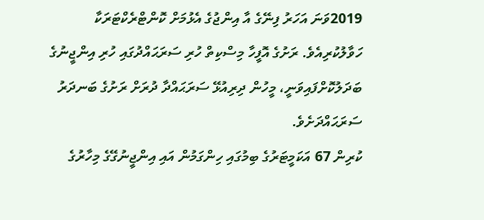2019ވަނަ އަހަރު ފިނޭގެ އާ އިންޖުގެ އެޅުމަށް ކޮންޓްރެކްޓަރަކާ ހަވާލުކުރިއެވެ. ރަށުގެ އޮފީހާ މިސްކިތް ހުރި ސަރަޙައްދުގައި ހުރި އިންޖީނުގެ ބަދަލުކޮށްފައިވަނީ، މީހުން ދިރިއުޅޭ ސަރަޙައްދާ ދުރަށް ރަށުގެ ބަނދަރު ސަރަޙައްދަށެވެ.
ކުރިން 67 އަކަމީޓަރުގެ ބިމުގައި ހިންގަމުން އައި އިންޖީނުގޭގެ މިހާރުގެ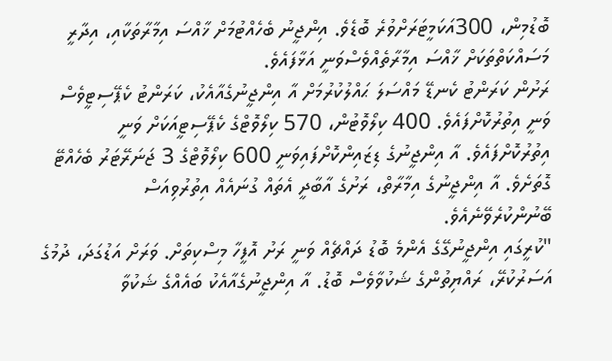ބޮޑުމިން، 300އަކަމީޓަރަށްވުރެ ބޮޑެވެ. އިންޖީނު ބެހެއްޓުމަށް ޚާއްސަ އިމާރާތަކާއި، އިދާރީ މަސައްކަތްތަކަށް ޚާއްސަ އިމާރާތެއްވެސްވަނީ އަޅާފައެވެ.
ރަށުން ކަރަންޓު ކެނޑޭ މައްސަލަ ޙައްލުކުރުމަށް އާ އިންޖީނުގެއާއެކު، ކަރަންޓު ކެޕޭސިޓީވެސް ވަނީ އިތުރުކޮށްފައެވެ. 400 ކިލޯވޮޓުން، 570 ކިލޯވޮޓްގެ ކެޕޭސިޓީއަކަށް ވަނީ އިތުރުކޮށްފައެވެ. އާ އިންޖީނުގެ ޑިޒައިންކޮށްފައިވަނީ 600 ކިލޯވޮޓްގެ 3 ޖަނަރޭޓަރު ބެހެއްޓޭ ގޮތަށެވެ. އާ އިންޖީނުގެ އިމާރާތް، ރަށުގެ އާބާދީ އެތައް ގުނައެއް އިތުރުވިއަސް ބޭނުންކުރެވޭނެއެވެ.
"ކުރީގައި އިންޖީނުގޭގެ އެންމެ ބޮޑު ދައްޗެއް ވަނީ ރަށު އޮފީހާ މިސްކިތަށް. ވަރަށް އަޑުގަދަ، ދުމުގެ އަސަރުކުރޭ، ރައްޔިތުންގެ ޝަކުވާވެސް ބޮޑު. އާ އިންޖީނުގެއާއެކު ބައެއްގެ ޝަކުވާ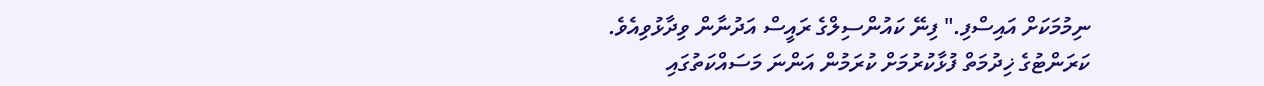ނިމުމަކަށް އައިސްފި." ފިނޭ ކައުންސިލްގެ ރައީސް އަދުނާން ވިދާޅުވިއެވެ.
ކަރަންޓުގެ ޚިދުމަތް ފުޅާކުރުމަށް ކުރަމުން އަންނަ މަސައްކަތުގައި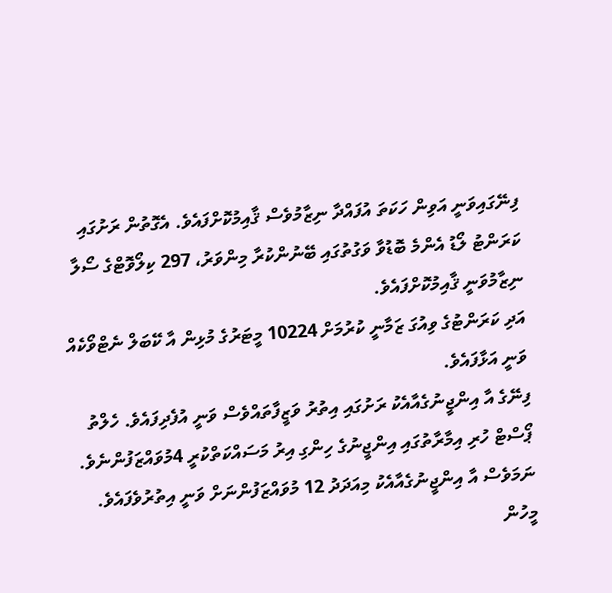ފިނޭގައިވަނީ އަވިން ހަކަތަ އުފައްދާ ނިޒާމުވެސް ޤާއިމުކޮށްފައެވެ. އެގޮތުން ރަށުގައި ކަރަންޓު ލޯޑު އެންމެ ބޮޑުވާ ވަގުތުގައި ބޭނުންކުރާ މިންވަރު، 297 ކިލޯވޮޓްގެ ސޯލާ ނިޒާމުވަނީ ޤާއިމުކޮށްފައެވެ.
އަދި ކަރަންޓުގެ ވިއުގަ ޒަމާނީ ކުރުމަށް 10224 މީޓަރުގެ މުޅިން އާ ކޭބަލް ނެޓްވޯކެއް ވަނީ އަޅާފައެވެ.
ފިނޭގެ އާ އިންޖީނުގެއާއެކު ރަށުގައި އިތުރު ވަޒީފާތައްވެސް ވަނީ އުފެދިފައެވެ. ހެލްތު ޕޯސްޓް ހުރި އިމާރާތުގައި އިންޖީނުގެ ހިންގި އިރު މަސައްކަތްކުރީ 4މުވައްޒަފުންނެވެ. ނަމަވެސް އާ އިންޖީނުގެއާއެކު މިއަދަދު 12 މުވައްޒަފުންނަށް ވަނީ އިތުރުވެފައެވެ.
މީހުން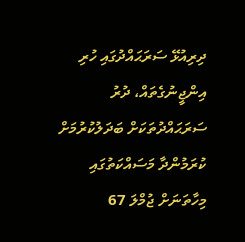ދިރިއުޅޭ ސަރަޙައްދުގައި ހުރި އިންޖީނުގެތައް، ދުރު ސަރަޙައްދުތަކަށް ބަދަލުކުރުމަށް ކުރަމުންދާ މަސައްކަތުގައި މިހާތަނަށް ޖުމްލަ 67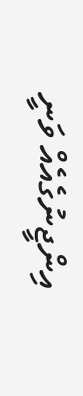އިންޖީނުގެއެއް ވަނީ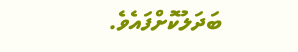ބަދަލުކޮށްފައެވެ.